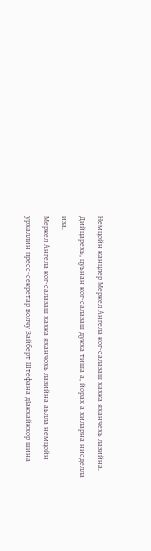Немцойн канцлер Меркел Ангела ког-салазаш хахка яханчехь лазийна. Дийцарехь, цуьнан ког-салазаш дукха тиша а, йорах а хиларна нисделла иза.
Меркел Ангела ког-салазаш хахка яханчохь лазийна аьлла немцойн урхаллин пресс-секретар волчу Зайберт Штефана дIакхайкхор шина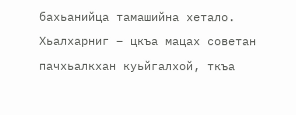бахьанийца тамашийна хетало. Хьалхарниг – цкъа мацах советан пачхьалкхан куьйгалхой, ткъа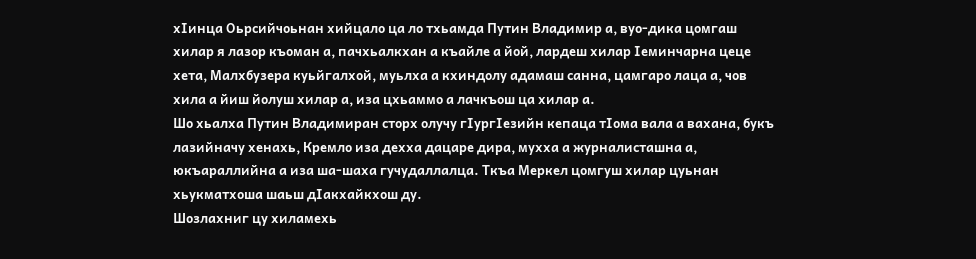хIинца Оьрсийчоьнан хийцало ца ло тхьамда Путин Владимир а, вуо-дика цомгаш хилар я лазор къоман а, пачхьалкхан а къайле а йой, лардеш хилар Iеминчарна цеце хета, Малхбузера куьйгалхой, муьлха а кхиндолу адамаш санна, цамгаро лаца а, чов хила а йиш йолуш хилар а, иза цхьаммо а лачкъош ца хилар а.
Шо хьалха Путин Владимиран сторх олучу гIургIезийн кепаца тIома вала а вахана, букъ лазийначу хенахь, Кремло иза дехха дацаре дира, мухха а журналисташна а, юкъараллийна а иза ша-шаха гучудаллалца. Ткъа Меркел цомгуш хилар цуьнан хьукматхоша шаьш дIакхайкхош ду.
Шозлахниг цу хиламехь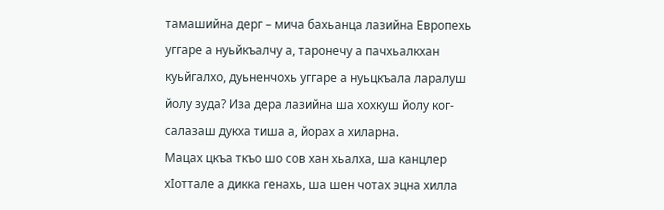тамашийна дерг – мича бахьанца лазийна Европехь уггаре а нуьйкъалчу а, таронечу а пачхьалкхан куьйгалхо, дуьненчохь уггаре а нуьцкъала ларалуш йолу зуда? Иза дера лазийна ша хохкуш йолу ког-салазаш дукха тиша а, йорах а хиларна.
Мацах цкъа ткъо шо сов хан хьалха, ша канцлер хIоттале а дикка генахь, ша шен чотах эцна хилла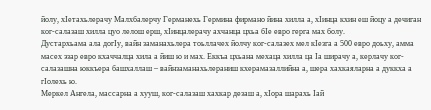йолу, хIетахьлерачу Малхбалерчу Германехь Гермина фирмано йина хилла а, хIинца кхин еш йоцу а дечиган ког-салазаш хилла цуо лелош ерш, хIинцалерачу ахчанца цхьа бIе евро герга мах болу.
Дустархьама ала догIу, вайн заманахьлера тоьллачех йолчу ког-салазех мел кIезга а 500 евро доьху, амма масех эзар евро кхаччалца хила а йиш ю и мах. Еккъа цхьана мехаца хилла ца Iа ширачу а, керлачу ког-салазашна юккъера башхаллаш – вайнзаманахьлераниш кхерамазаллийна а, шера хахкаяларна а дуккха а гIолехь ю.
Меркел Ангела, массарна а хууш, ког-салазаш хахкар дезаш а, хIора шарахь Iай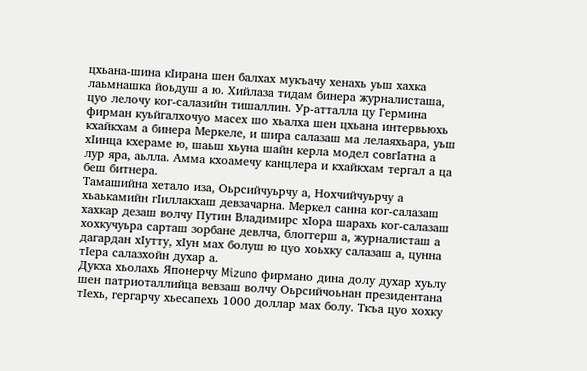цхьана-шина кIирана шен балхах мукъачу хенахь уьш хахка лаьмнашка йоьдуш а ю. Хийлаза тидам бинера журналисташа, цуо лелочу ког-салазийн тишаллин. Ур-атталла цу Гермина фирман куьйгалхочуо масех шо хьалха шен цхьана интервьюхь кхайкхам а бинера Меркеле, и шира салазаш ма лелаяхьара, уьш хIинца кхераме ю, шаьш хьуна шайн керла модел совгIатна а лур яра, аьлла. Амма кхоамечу канцлера и кхайкхам тергал а ца беш битнера.
Тамашийна хетало иза, Оьрсийчуьрчу а, Нохчийчуьрчу а хьаькамийн гIиллакхаш девзачарна. Меркел санна ког-салазаш хахкар дезаш волчу Путин Владимирс хIора шарахь ког-салазаш хохкучуьра сарташ зорбане девлча, блоггерш а, журналисташ а дагардан хIутту, хIун мах болуш ю цуо хоьхку салазаш а, цунна тIера салазхойн духар а.
Дукха хьолахь Японерчу Mizuno фирмано дина долу духар хуьлу шен патриоталлийца вевзаш волчу Оьрсийчоьнан президентана тIехь, гергарчу хьесапехь 1000 доллар мах болу. Ткъа цуо хохку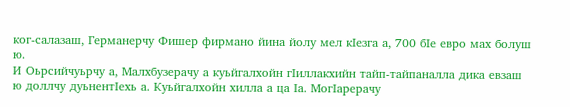ког-салазаш, Германерчу Фишер фирмано йина йолу мел кIезга а, 700 бIе евро мах болуш ю.
И Оьрсийчуьрчу а, Малхбузерачу а куьйгалхойн гIиллакхийн тайп-тайпаналла дика евзаш ю доллчу дуьнентIехь а. Куьйгалхойн хилла а ца Iа. МогIарерачу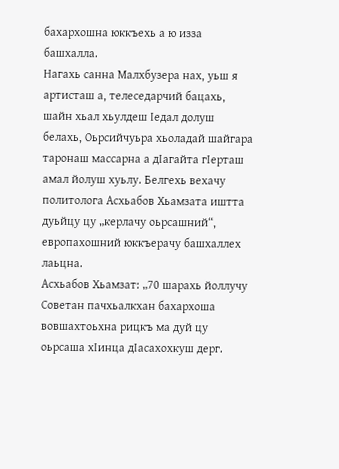бахархошна юккъехь а ю изза башхалла.
Нагахь санна Малхбузера нах, уьш я артисташ а, телеседарчий бацахь, шайн хьал хьулдеш Iедал долуш белахь, Оьрсийчуьра хьоладай шайгара таронаш массарна а дIагайта гIерташ амал йолуш хуьлу. Белгехь вехачу политолога Асхьабов Хьамзата иштта дуьйцу цу „керлачу оьрсашний“, европахошний юккъерачу башхаллех лаьцна.
Асхьабов Хьамзат: „70 шарахь йоллучу Советан пачхьалкхан бахархоша вовшахтоьхна рицкъ ма дуй цу оьрсаша хIинца дIасахохкуш дерг.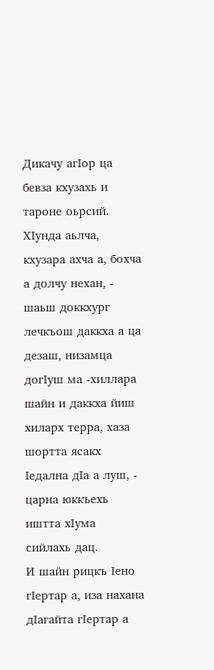Дикачу агIор ца бевза кхузахь и тароне оьрсий. ХIунда аьлча, кхузара ахча а, бохча а долчу нехан, - шаьш доккхург лечкъош даккха а ца дезаш, низамца догIуш ма -хиллара шайн и даккха йиш хиларх терра, хаза шортта ясакх Iедална дIа а луш, - царна юккъехь иштта хIума сийлахь дац.
И шайн рицкъ Iено гIертар а, иза нахана дIагайта гIертар а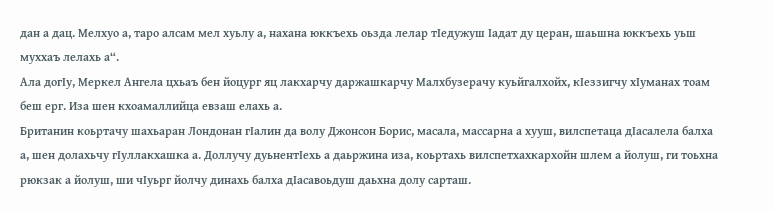дан а дац. Мелхуо а, таро алсам мел хуьлу а, нахана юккъехь оьзда лелар тIедужуш Iадат ду церан, шаьшна юккъехь уьш муххаъ лелахь а“.
Ала догIу, Меркел Ангела цхьаъ бен йоцург яц лакхарчу даржашкарчу Малхбузерачу куьйгалхойх, кIеззигчу хIуманах тоам беш ерг. Иза шен кхоамаллийца евзаш елахь а.
Британин коьртачу шахьаран Лондонан гIалин да волу Джонсон Борис, масала, массарна а хууш, вилспетаца дIасалела балха а, шен долахьчу гIуллакхашка а. Доллучу дуьнентIехь а даьржина иза, коьртахь вилспетхахкархойн шлем а йолуш, ги тоьхна рюкзак а йолуш, ши чIуьрг йолчу динахь балха дIасавоьдуш даьхна долу сарташ.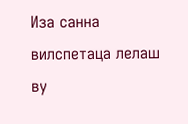Иза санна вилспетаца лелаш ву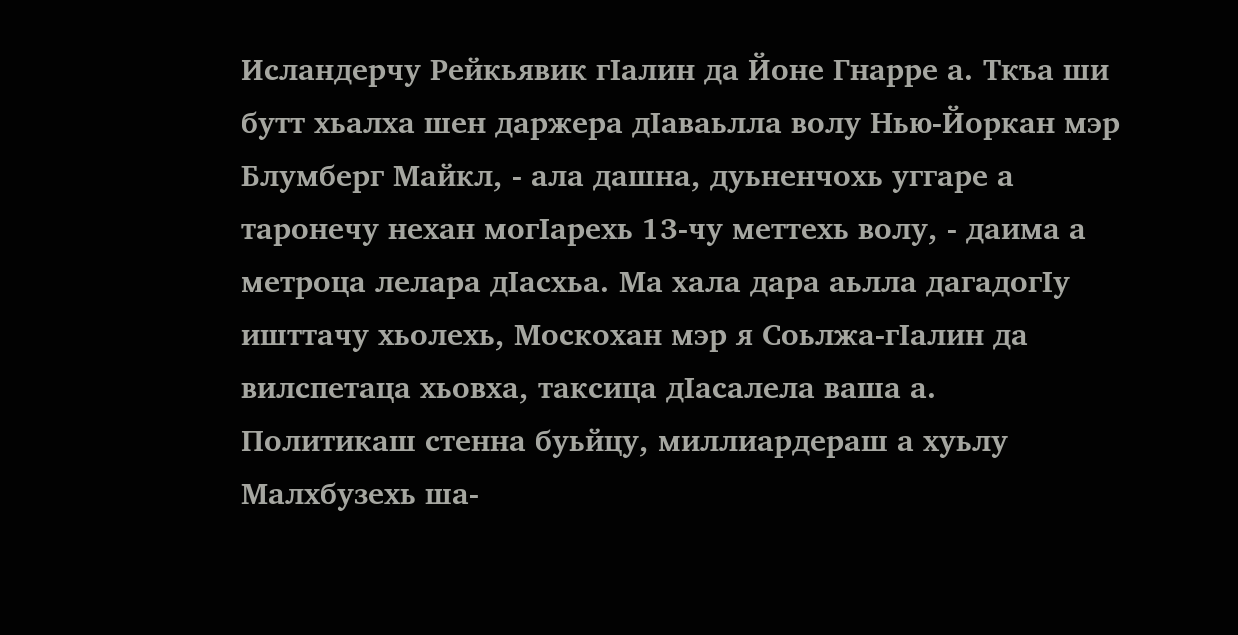Исландерчу Рейкьявик гIалин да Йоне Гнарре а. Ткъа ши бутт хьалха шен даржера дIаваьлла волу Нью-Йоркан мэр Блумберг Майкл, - ала дашна, дуьненчохь уггаре а таронечу нехан могIарехь 13-чу меттехь волу, - даима а метроца лелара дIасхьа. Ма хала дара аьлла дагадогIу ишттачу хьолехь, Москохан мэр я Соьлжа-гIалин да вилспетаца хьовха, таксица дIасалела ваша а.
Политикаш стенна буьйцу, миллиардераш а хуьлу Малхбузехь ша-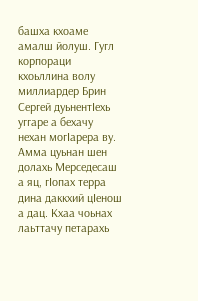башха кхоаме амалш йолуш. Гугл корпораци кхоьллина волу миллиардер Брин Сергей дуьнентIехь уггаре а бехачу нехан могIарера ву. Амма цуьнан шен долахь Мерседесаш а яц, гIопах терра дина даккхий цIенош а дац. Кхаа чоьнах лаьттачу петарахь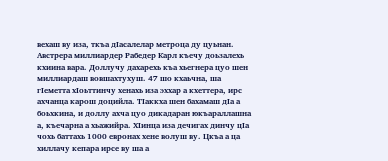вехаш ву иза, ткъа дIасалелар метроца ду цуьнан.
Австрера миллиардер Рабедер Карл къечу доьзалехь кхиина вара. Доллучу дахарехь къа хьегнера цуо шен миллиардаш вовшахтухуш. 47 шо кхаьчна, ша гIеметта хIоьттинчу хенахь иза эххар а кхеттера, ирс ахчанца карош доцийла. ТIаккха шен бахамаш дIа а боьхкина, и доллу ахча цуо дикадаран юкъараллашна а, къечарна а хьажийра. ХIинца иза дечигах динчу цIа чохь баттахь 1000 евронах хене волуш ву. Цкъа а ца хиллачу кепара ирсе ву ша а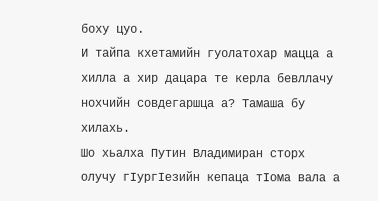боху цуо.
И тайпа кхетамийн гуолатохар мацца а хилла а хир дацара те керла бевллачу нохчийн совдегаршца а? Тамаша бу хилахь.
Шо хьалха Путин Владимиран сторх олучу гIургIезийн кепаца тIома вала а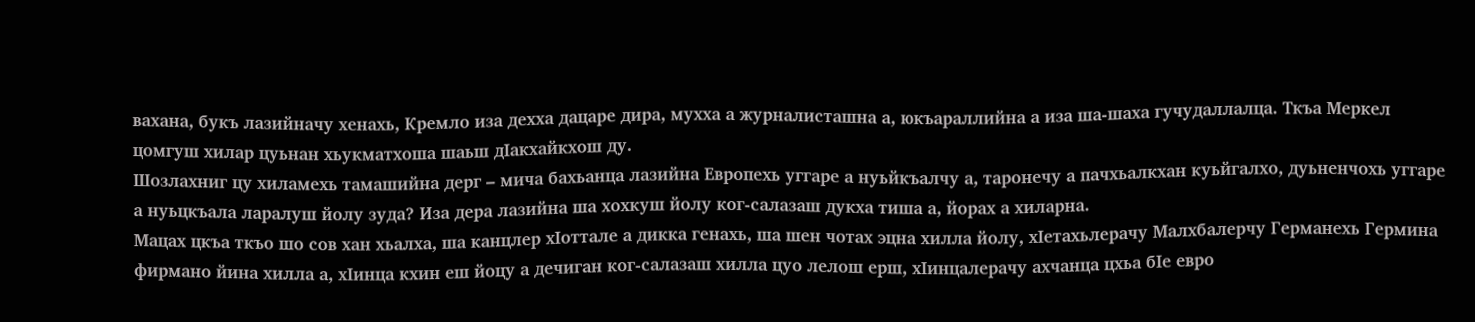вахана, букъ лазийначу хенахь, Кремло иза дехха дацаре дира, мухха а журналисташна а, юкъараллийна а иза ша-шаха гучудаллалца. Ткъа Меркел цомгуш хилар цуьнан хьукматхоша шаьш дIакхайкхош ду.
Шозлахниг цу хиламехь тамашийна дерг – мича бахьанца лазийна Европехь уггаре а нуьйкъалчу а, таронечу а пачхьалкхан куьйгалхо, дуьненчохь уггаре а нуьцкъала ларалуш йолу зуда? Иза дера лазийна ша хохкуш йолу ког-салазаш дукха тиша а, йорах а хиларна.
Мацах цкъа ткъо шо сов хан хьалха, ша канцлер хIоттале а дикка генахь, ша шен чотах эцна хилла йолу, хIетахьлерачу Малхбалерчу Германехь Гермина фирмано йина хилла а, хIинца кхин еш йоцу а дечиган ког-салазаш хилла цуо лелош ерш, хIинцалерачу ахчанца цхьа бIе евро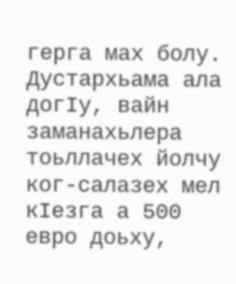герга мах болу.
Дустархьама ала догIу, вайн заманахьлера тоьллачех йолчу ког-салазех мел кIезга а 500 евро доьху,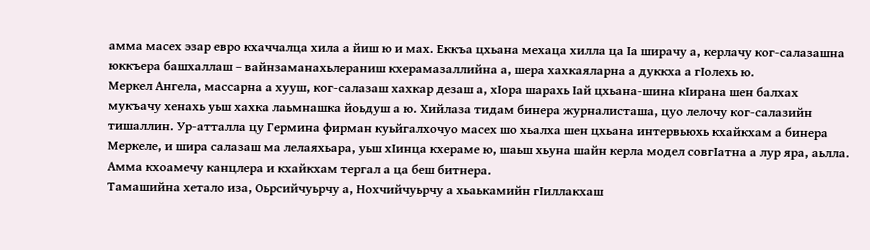амма масех эзар евро кхаччалца хила а йиш ю и мах. Еккъа цхьана мехаца хилла ца Iа ширачу а, керлачу ког-салазашна юккъера башхаллаш – вайнзаманахьлераниш кхерамазаллийна а, шера хахкаяларна а дуккха а гIолехь ю.
Меркел Ангела, массарна а хууш, ког-салазаш хахкар дезаш а, хIора шарахь Iай цхьана-шина кIирана шен балхах мукъачу хенахь уьш хахка лаьмнашка йоьдуш а ю. Хийлаза тидам бинера журналисташа, цуо лелочу ког-салазийн тишаллин. Ур-атталла цу Гермина фирман куьйгалхочуо масех шо хьалха шен цхьана интервьюхь кхайкхам а бинера Меркеле, и шира салазаш ма лелаяхьара, уьш хIинца кхераме ю, шаьш хьуна шайн керла модел совгIатна а лур яра, аьлла. Амма кхоамечу канцлера и кхайкхам тергал а ца беш битнера.
Тамашийна хетало иза, Оьрсийчуьрчу а, Нохчийчуьрчу а хьаькамийн гIиллакхаш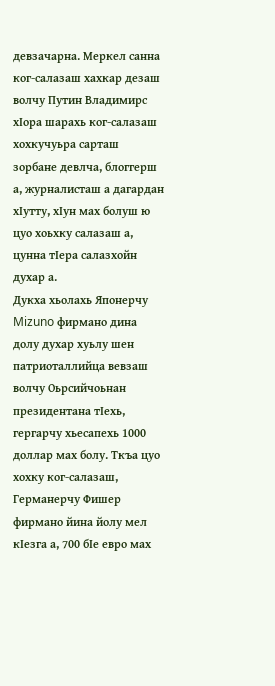девзачарна. Меркел санна ког-салазаш хахкар дезаш волчу Путин Владимирс хIора шарахь ког-салазаш хохкучуьра сарташ зорбане девлча, блоггерш а, журналисташ а дагардан хIутту, хIун мах болуш ю цуо хоьхку салазаш а, цунна тIера салазхойн духар а.
Дукха хьолахь Японерчу Mizuno фирмано дина долу духар хуьлу шен патриоталлийца вевзаш волчу Оьрсийчоьнан президентана тIехь, гергарчу хьесапехь 1000 доллар мах болу. Ткъа цуо хохку ког-салазаш, Германерчу Фишер фирмано йина йолу мел кIезга а, 700 бIе евро мах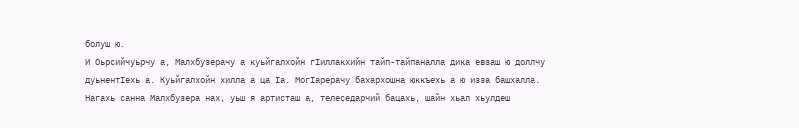болуш ю.
И Оьрсийчуьрчу а, Малхбузерачу а куьйгалхойн гIиллакхийн тайп-тайпаналла дика евзаш ю доллчу дуьнентIехь а. Куьйгалхойн хилла а ца Iа. МогIарерачу бахархошна юккъехь а ю изза башхалла.
Нагахь санна Малхбузера нах, уьш я артисташ а, телеседарчий бацахь, шайн хьал хьулдеш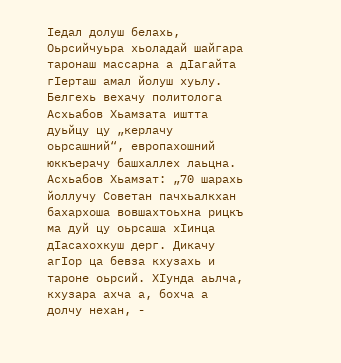Iедал долуш белахь, Оьрсийчуьра хьоладай шайгара таронаш массарна а дIагайта гIерташ амал йолуш хуьлу. Белгехь вехачу политолога Асхьабов Хьамзата иштта дуьйцу цу „керлачу оьрсашний“, европахошний юккъерачу башхаллех лаьцна.
Асхьабов Хьамзат: „70 шарахь йоллучу Советан пачхьалкхан бахархоша вовшахтоьхна рицкъ ма дуй цу оьрсаша хIинца дIасахохкуш дерг. Дикачу агIор ца бевза кхузахь и тароне оьрсий. ХIунда аьлча, кхузара ахча а, бохча а долчу нехан, -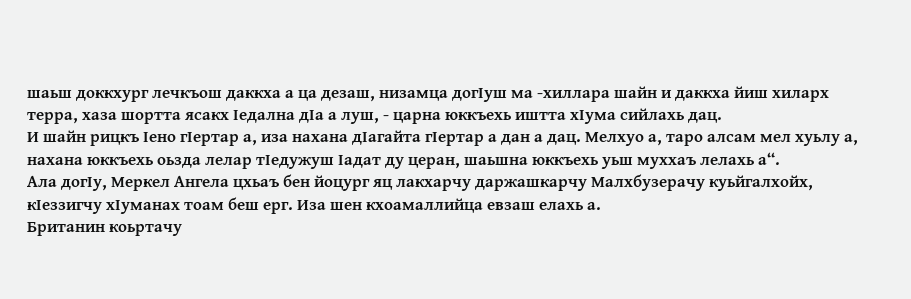шаьш доккхург лечкъош даккха а ца дезаш, низамца догIуш ма -хиллара шайн и даккха йиш хиларх терра, хаза шортта ясакх Iедална дIа а луш, - царна юккъехь иштта хIума сийлахь дац.
И шайн рицкъ Iено гIертар а, иза нахана дIагайта гIертар а дан а дац. Мелхуо а, таро алсам мел хуьлу а, нахана юккъехь оьзда лелар тIедужуш Iадат ду церан, шаьшна юккъехь уьш муххаъ лелахь а“.
Ала догIу, Меркел Ангела цхьаъ бен йоцург яц лакхарчу даржашкарчу Малхбузерачу куьйгалхойх, кIеззигчу хIуманах тоам беш ерг. Иза шен кхоамаллийца евзаш елахь а.
Британин коьртачу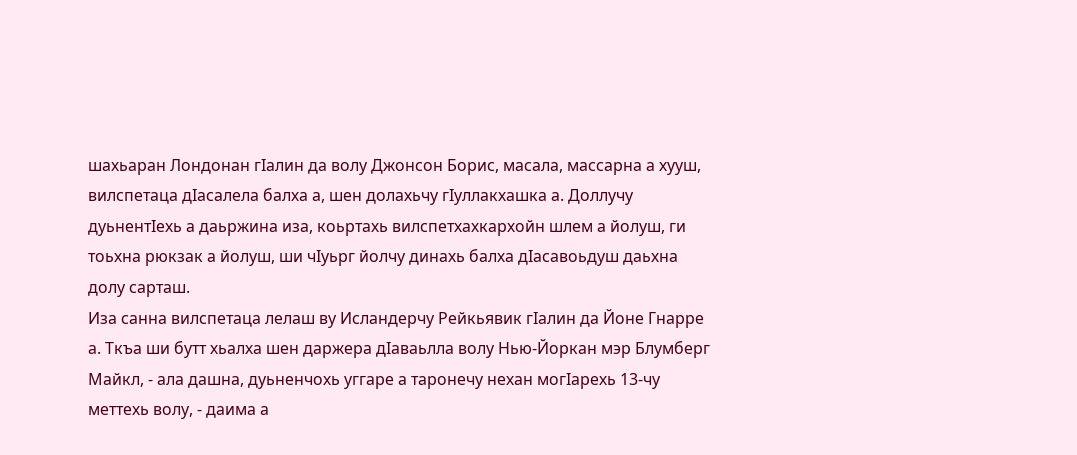шахьаран Лондонан гIалин да волу Джонсон Борис, масала, массарна а хууш, вилспетаца дIасалела балха а, шен долахьчу гIуллакхашка а. Доллучу дуьнентIехь а даьржина иза, коьртахь вилспетхахкархойн шлем а йолуш, ги тоьхна рюкзак а йолуш, ши чIуьрг йолчу динахь балха дIасавоьдуш даьхна долу сарташ.
Иза санна вилспетаца лелаш ву Исландерчу Рейкьявик гIалин да Йоне Гнарре а. Ткъа ши бутт хьалха шен даржера дIаваьлла волу Нью-Йоркан мэр Блумберг Майкл, - ала дашна, дуьненчохь уггаре а таронечу нехан могIарехь 13-чу меттехь волу, - даима а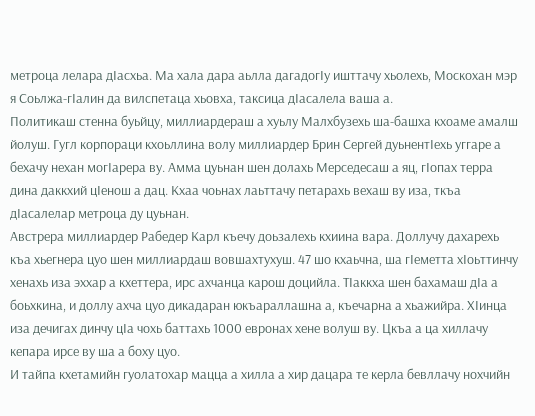метроца лелара дIасхьа. Ма хала дара аьлла дагадогIу ишттачу хьолехь, Москохан мэр я Соьлжа-гIалин да вилспетаца хьовха, таксица дIасалела ваша а.
Политикаш стенна буьйцу, миллиардераш а хуьлу Малхбузехь ша-башха кхоаме амалш йолуш. Гугл корпораци кхоьллина волу миллиардер Брин Сергей дуьнентIехь уггаре а бехачу нехан могIарера ву. Амма цуьнан шен долахь Мерседесаш а яц, гIопах терра дина даккхий цIенош а дац. Кхаа чоьнах лаьттачу петарахь вехаш ву иза, ткъа дIасалелар метроца ду цуьнан.
Австрера миллиардер Рабедер Карл къечу доьзалехь кхиина вара. Доллучу дахарехь къа хьегнера цуо шен миллиардаш вовшахтухуш. 47 шо кхаьчна, ша гIеметта хIоьттинчу хенахь иза эххар а кхеттера, ирс ахчанца карош доцийла. ТIаккха шен бахамаш дIа а боьхкина, и доллу ахча цуо дикадаран юкъараллашна а, къечарна а хьажийра. ХIинца иза дечигах динчу цIа чохь баттахь 1000 евронах хене волуш ву. Цкъа а ца хиллачу кепара ирсе ву ша а боху цуо.
И тайпа кхетамийн гуолатохар мацца а хилла а хир дацара те керла бевллачу нохчийн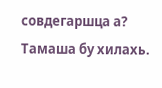совдегаршца а? Тамаша бу хилахь.